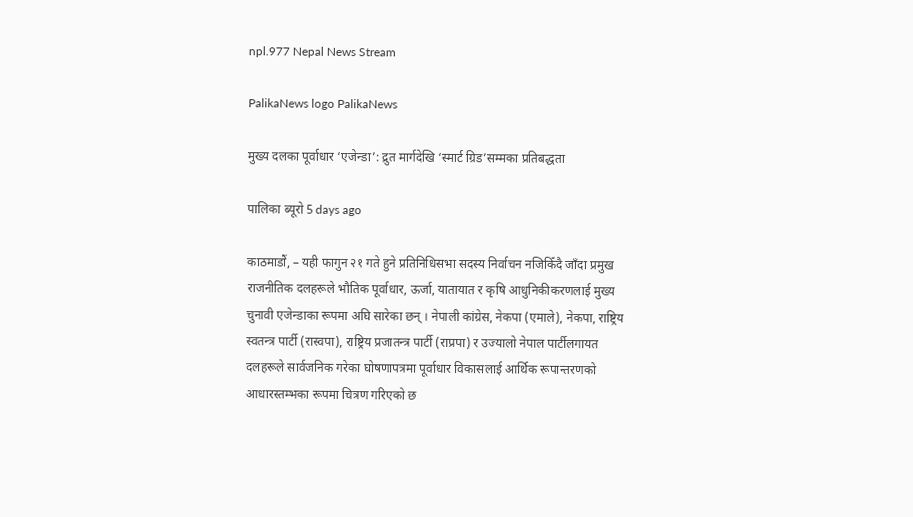npl.977 Nepal News Stream

PalikaNews logo PalikaNews

मुख्य दलका पूर्वाधार ‘एजेन्डा’: द्रुत मार्गदेखि ‘स्मार्ट ग्रिड’सम्मका प्रतिबद्धता

पालिका ब्यूरो 5 days ago

काठमाडौं, – यही फागुन २१ गते हुने प्रतिनिधिसभा सदस्य निर्वाचन नजिकिँदै जाँदा प्रमुख राजनीतिक दलहरूले भौतिक पूर्वाधार, ऊर्जा, यातायात र कृषि आधुनिकीकरणलाई मुख्य चुनावी एजेन्डाका रूपमा अघि सारेका छन् । नेपाली कांग्रेस, नेकपा (एमाले), नेकपा, राष्ट्रिय स्वतन्त्र पार्टी (रास्वपा), राष्ट्रिय प्रजातन्त्र पार्टी (राप्रपा) र उज्यालो नेपाल पार्टीलगायत दलहरूले सार्वजनिक गरेका घोषणापत्रमा पूर्वाधार विकासलाई आर्थिक रूपान्तरणको आधारस्तम्भका रूपमा चित्रण गरिएको छ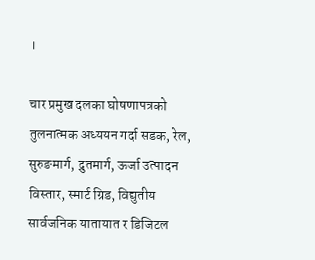।

चार प्रमुख दलका घोषणापत्रको तुलनात्मक अध्ययन गर्दा सडक, रेल, सुरुङमार्ग, द्रुतमार्ग, ऊर्जा उत्पादन विस्तार, स्मार्ट ग्रिड, विद्युतीय सार्वजनिक यातायात र डिजिटल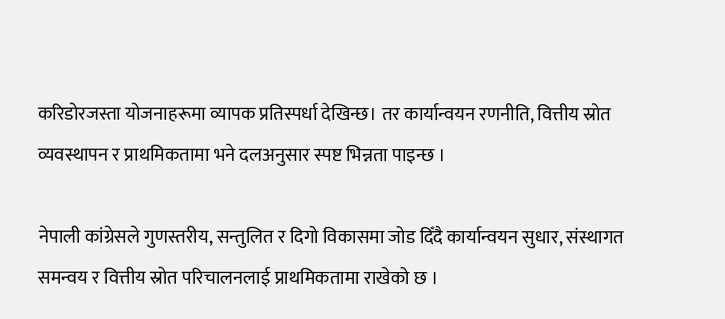करिडोरजस्ता योजनाहरूमा व्यापक प्रतिस्पर्धा देखिन्छ। तर कार्यान्वयन रणनीति, वित्तीय स्रोत व्यवस्थापन र प्राथमिकतामा भने दलअनुसार स्पष्ट भिन्नता पाइन्छ ।

नेपाली कांग्रेसले गुणस्तरीय, सन्तुलित र दिगो विकासमा जोड दिँदै कार्यान्वयन सुधार, संस्थागत समन्वय र वित्तीय स्रोत परिचालनलाई प्राथमिकतामा राखेको छ ।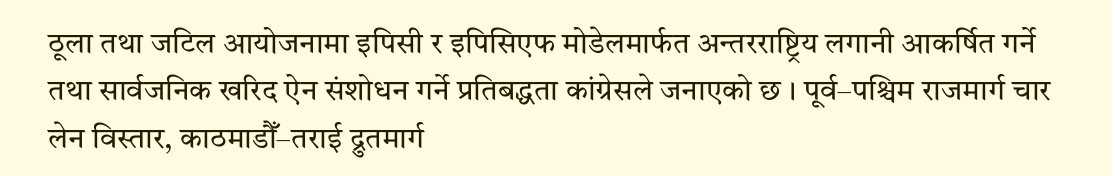ठूला तथा जटिल आयोजनामा इपिसी र इपिसिएफ मोडेलमार्फत अन्तरराष्ट्रिय लगानी आकर्षित गर्ने तथा सार्वजनिक खरिद ऐन संशोधन गर्ने प्रतिबद्धता कांग्रेसले जनाएको छ । पूर्व–पश्चिम राजमार्ग चार लेन विस्तार, काठमाडौँ–तराई द्रुतमार्ग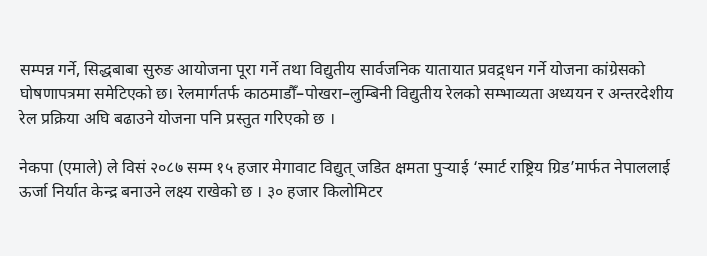सम्पन्न गर्ने, सिद्धबाबा सुरुङ आयोजना पूरा गर्ने तथा विद्युतीय सार्वजनिक यातायात प्रवद्र्धन गर्ने योजना कांग्रेसको घोषणापत्रमा समेटिएको छ। रेलमार्गतर्फ काठमाडौँ–पोखरा–लुम्बिनी विद्युतीय रेलको सम्भाव्यता अध्ययन र अन्तरदेशीय रेल प्रक्रिया अघि बढाउने योजना पनि प्रस्तुत गरिएको छ ।

नेकपा (एमाले) ले विसं २०८७ सम्म १५ हजार मेगावाट विद्युत् जडित क्षमता पुर्‍याई ‘स्मार्ट राष्ट्रिय ग्रिड’मार्फत नेपाललाई ऊर्जा निर्यात केन्द्र बनाउने लक्ष्य राखेको छ । ३० हजार किलोमिटर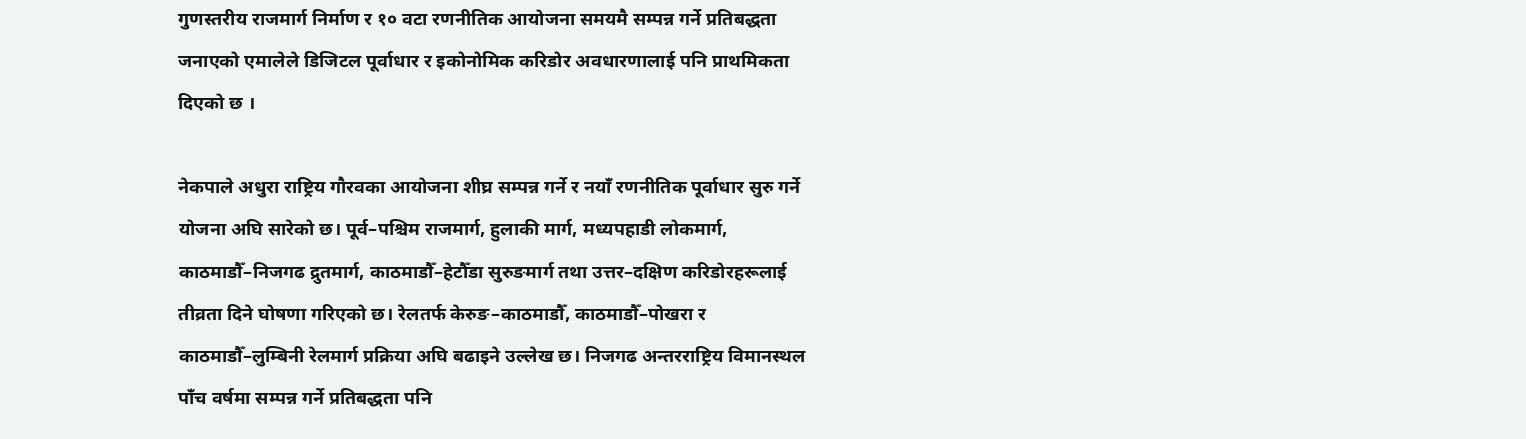गुणस्तरीय राजमार्ग निर्माण र १० वटा रणनीतिक आयोजना समयमै सम्पन्न गर्ने प्रतिबद्धता जनाएको एमालेले डिजिटल पूर्वाधार र इकोनोमिक करिडोर अवधारणालाई पनि प्राथमिकता दिएको छ ।

नेकपाले अधुरा राष्ट्रिय गौरवका आयोजना शीघ्र सम्पन्न गर्ने र नयाँ रणनीतिक पूर्वाधार सुरु गर्ने योजना अघि सारेको छ। पूर्व–पश्चिम राजमार्ग, हुलाकी मार्ग, मध्यपहाडी लोकमार्ग, काठमाडौँ–निजगढ द्रुतमार्ग, काठमाडौँ–हेटौँडा सुरुङमार्ग तथा उत्तर–दक्षिण करिडोरहरूलाई तीव्रता दिने घोषणा गरिएको छ। रेलतर्फ केरुङ–काठमाडौँ, काठमाडौँ–पोखरा र काठमाडौँ–लुम्बिनी रेलमार्ग प्रक्रिया अघि बढाइने उल्लेख छ। निजगढ अन्तरराष्ट्रिय विमानस्थल पाँच वर्षमा सम्पन्न गर्ने प्रतिबद्धता पनि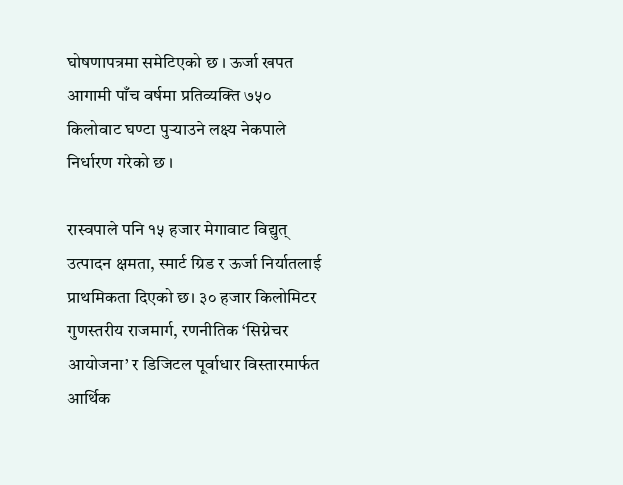घोषणापत्रमा समेटिएको छ । ऊर्जा खपत आगामी पाँच वर्षमा प्रतिव्यक्ति ७५० किलोवाट घण्टा पुर्‍याउने लक्ष्य नेकपाले निर्धारण गरेको छ ।

रास्वपाले पनि १५ हजार मेगावाट विद्युत् उत्पादन क्षमता, स्मार्ट ग्रिड र ऊर्जा निर्यातलाई प्राथमिकता दिएको छ। ३० हजार किलोमिटर गुणस्तरीय राजमार्ग, रणनीतिक ‘सिग्नेचर आयोजना’ र डिजिटल पूर्वाधार विस्तारमार्फत आर्थिक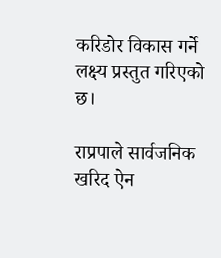करिडोर विकास गर्ने लक्ष्य प्रस्तुत गरिएको छ।

राप्रपाले सार्वजनिक खरिद ऐन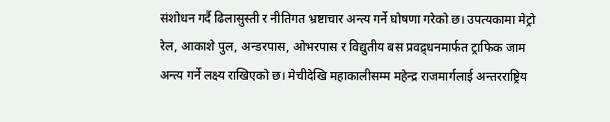संशोधन गर्दै ढिलासुस्ती र नीतिगत भ्रष्टाचार अन्त्य गर्ने घोषणा गरेको छ। उपत्यकामा मेट्रो रेल, आकाशे पुल, अन्डरपास, ओभरपास र विद्युतीय बस प्रवद्र्धनमार्फत ट्राफिक जाम अन्त्य गर्ने लक्ष्य राखिएको छ। मेचीदेखि महाकालीसम्म महेन्द्र राजमार्गलाई अन्तरराष्ट्रिय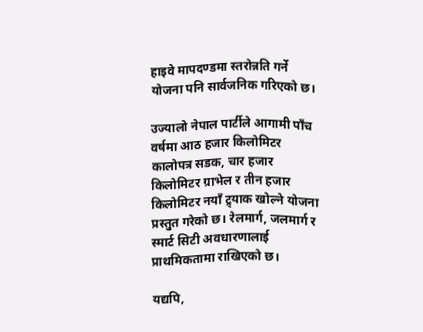हाइवे मापदण्डमा स्तरोन्नति गर्ने योजना पनि सार्वजनिक गरिएको छ।

उज्यालो नेपाल पार्टीले आगामी पाँच वर्षमा आठ हजार किलोमिटर कालोपत्र सडक, चार हजार किलोमिटर ग्राभेल र तीन हजार किलोमिटर नयाँ ट्र्याक खोल्ने योजना प्रस्तुत गरेको छ। रेलमार्ग, जलमार्ग र स्मार्ट सिटी अवधारणालाई प्राथमिकतामा राखिएको छ।

यद्यपि,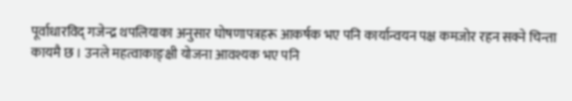पूर्वाधारविद् गजेन्द्र थपलियाका अनुसार घोषणापत्रहरू आकर्षक भए पनि कार्यान्वयन पक्ष कमजोर रहन सक्ने चिन्ता कायमै छ । उनले महत्वाकाङ्क्षी योजना आवश्यक भए पनि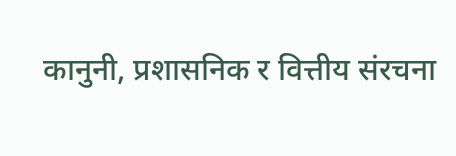कानुनी, प्रशासनिक र वित्तीय संरचना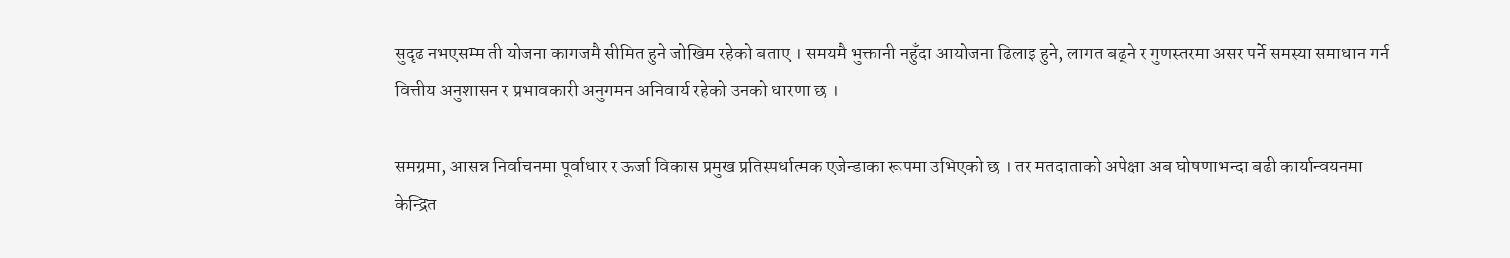सुदृढ नभएसम्म ती योजना कागजमै सीमित हुने जोखिम रहेको बताए । समयमै भुक्तानी नहुँदा आयोजना ढिलाइ हुने, लागत बढ्ने र गुणस्तरमा असर पर्ने समस्या समाधान गर्न वित्तीय अनुशासन र प्रभावकारी अनुगमन अनिवार्य रहेको उनको धारणा छ ।

समग्रमा, आसन्न निर्वाचनमा पूर्वाधार र ऊर्जा विकास प्रमुख प्रतिस्पर्धात्मक एजेन्डाका रूपमा उभिएको छ । तर मतदाताको अपेक्षा अब घोषणाभन्दा बढी कार्यान्वयनमा केन्द्रित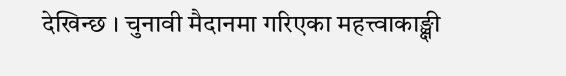देखिन्छ । चुनावी मैदानमा गरिएका महत्त्वाकाङ्क्षी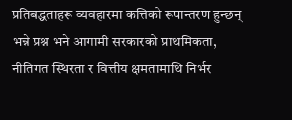प्रतिबद्धताहरू व्यवहारमा कत्तिको रूपान्तरण हुन्छन् भन्ने प्रश्न भने आगामी सरकारको प्राथमिकता, नीतिगत स्थिरता र वित्तीय क्षमतामाथि निर्भर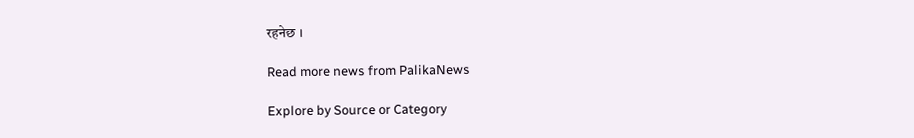रहनेछ ।

Read more news from PalikaNews

Explore by Source or Category